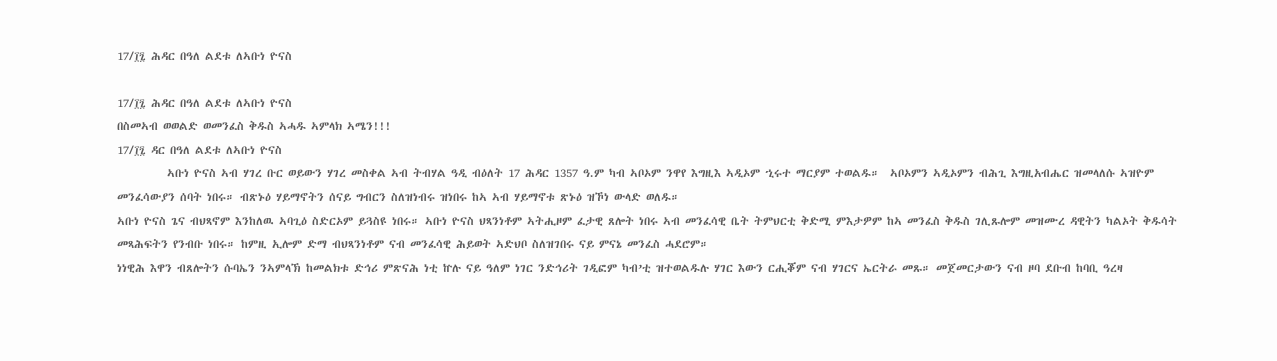17/፲፯ ሕዳር በዓለ ልደቱ ለኣቡነ ዮናስ

17/፲፯ ሕዳር በዓለ ልደቱ ለኣቡነ ዮናስ
በስመኣብ ወወልድ ወመንፈስ ቅዱስ ኣሓዱ ኣምላክ ኣሜን!!!
17/፲፯ ዳር በዓለ ልደቱ ለኣቡነ ዮናስ
          ኣቡነ ዮናስ ኣብ ሃገረ ቡር ወይውን ሃገረ መስቀል ኣብ ትብሃል ዓዲ ብዕለት 17 ሕዳር 1357 ዓ.ም ካብ ኣቦኦም ንዋየ እግዚእ ኣዲኦም ኂሩተ ማርያም ተወልዱ።  ኣቦኦምን ኣዲኦምን ብሕጊ እግዚአብሔር ዝመላለሱ ኣዝዮም መንፈሳውያን ሰባት ነበሩ። ብጽኑዕ ሃይማኖትን ሰናይ ግብርን ስለዝነብሩ ዝነበሩ ከኣ ኣብ ሃይማኖቱ ጽኑዕ ዝኾነ ውላድ ወለዱ።
ኣቡነ ዮናስ ጌና ብህጻኖም እንከለዉ ኣባጊዕ ስድርኦም ይጓስዩ ነበሩ። ኣቡነ ዮናስ ህጻንነቶም ኣትሒዞም ፈታዊ ጸሎት ነበሩ ኣብ መንፈሳዊ ቤት ትምህርቲ ቅድሚ ምእታዎም ከኣ መንፈስ ቅዱስ ገሊጹሎም መዝሙረ ዳዊትን ካልኦት ቅዱሳት መጻሕፍትን የንብቡ ነበሩ። ከምዚ ኢሎም ድማ ብህጻንነቶም ናብ መንፈሳዊ ሕይወት ኣድህቦ ስለዝገበሩ ናይ ምናኔ መንፈስ ሓደሮም።
ነነዊሕ እዋን ብጸሎትን ሱባኤን ንኣምላኽ ከመልክቱ ድኅሪ ምጽናሕ ነቲ ኵሉ ናይ ዓለም ነገር ንድኅሪት ገዲፎም ካብ’ቲ ዝተወልዱሉ ሃገር እውን ርሒቖም ናብ ሃገርና ኤርትራ መጹ። መጀመርታውን ናብ ዞባ ደቡብ ከባቢ ዓረዛ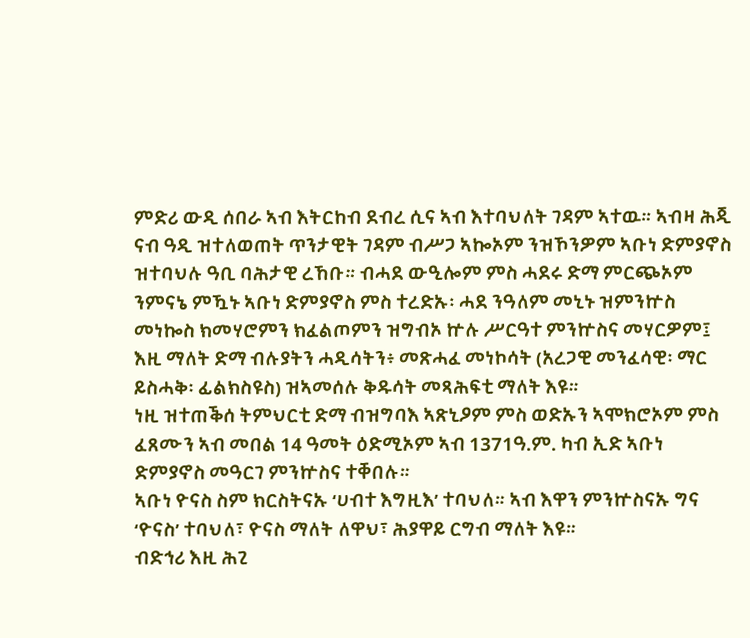ምድሪ ውዲ ሰበራ ኣብ እትርከብ ደብረ ሲና ኣብ እተባህለት ገዳም ኣተዉ። ኣብዛ ሕጂ ናብ ዓዲ ዝተለወጠት ጥንታዊት ገዳም ብሥጋ ኣኰኦም ንዝኾንዎም ኣቡነ ድምያኖስ ዝተባህሉ ዓቢ ባሕታዊ ረኸቡ። ብሓደ ውዒሎም ምስ ሓደሩ ድማ ምርጭኦም ንምናኔ ምዃኑ ኣቡነ ድምያኖስ ምስ ተረድኡ፡ ሓደ ንዓለም መኒኑ ዝምንኵስ መነኰስ ክመሃሮምን ክፈልጦምን ዝግብኦ ኵሉ ሥርዓተ ምንኵስና መሃርዎም፤ እዚ ማለት ድማ ብሉያትን ሓዲሳትን፥ መጽሓፈ መነኮሳት (አረጋዊ መንፈሳዊ፡ ማር ይስሓቅ፡ ፊልክስዩስ) ዝኣመሰሉ ቅዱሳት መጻሕፍቲ ማለት እዩ።
ነዚ ዝተጠቕሰ ትምህርቲ ድማ ብዝግባእ ኣጽኒዖም ምስ ወድኡን ኣሞክሮኦም ምስ ፈጸሙን ኣብ መበል 14 ዓመት ዕድሚኦም ኣብ 1371ዓ.ም. ካብ ኢድ ኣቡነ ድምያኖስ መዓርገ ምንኵስና ተቐበሉ።
ኣቡነ ዮናስ ስም ክርስትናኡ ‘ሀብተ እግዚእ’ ተባህለ። ኣብ እዋን ምንኵስናኡ ግና ‘ዮናስ’ ተባህለ፣ ዮናስ ማለት ለዋህ፣ ሕያዋይ ርግብ ማለት እዩ።
ብድኅሪ እዚ ሕጊ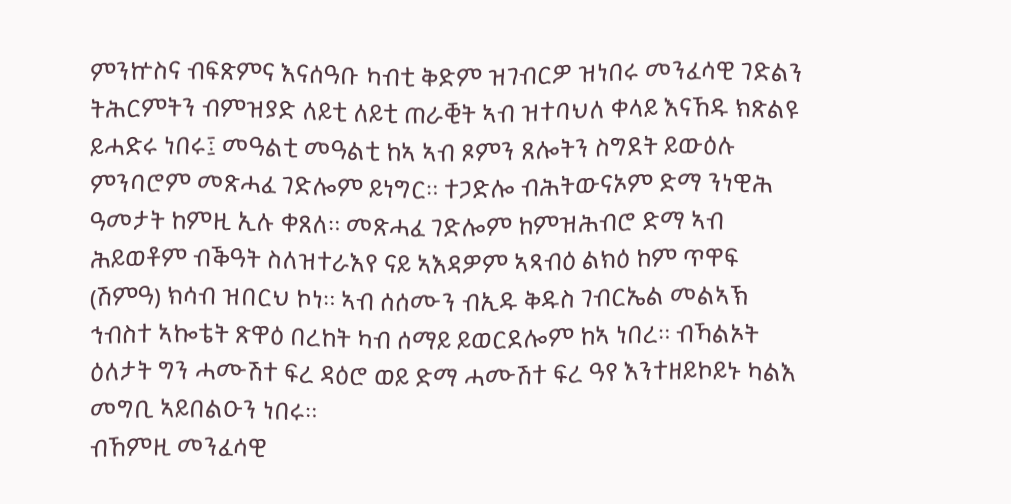ምንኵስና ብፍጽምና እናሰዓቡ ካብቲ ቅድም ዝገብርዎ ዝነበሩ መንፈሳዊ ገድልን ትሕርምትን ብምዝያድ ለይቲ ለይቲ ጠራቒት ኣብ ዝተባህለ ቀላይ እናኸዱ ክጽልዩ ይሓድሩ ነበሩ፤ መዓልቲ መዓልቲ ከኣ ኣብ ጾምን ጸሎትን ስግደት ይውዕሉ ምንባሮም መጽሓፈ ገድሎም ይነግር። ተጋድሎ ብሕትውናኦም ድማ ንነዊሕ ዓመታት ከምዚ ኢሉ ቀጸለ። መጽሓፈ ገድሎም ከምዝሕብሮ ድማ ኣብ ሕይወቶም ብቕዓት ስለዝተራእየ ናይ ኣእዳዎም ኣጻብዕ ልክዕ ከም ጥዋፍ (ሽምዓ) ክሳብ ዝበርህ ኮነ። ኣብ ሰሰሙን ብኢዱ ቅዱስ ገብርኤል መልኣኽ ኅብስተ ኣኰቴት ጽዋዕ በረከት ካብ ሰማይ ይወርደሎም ከኣ ነበረ። ብኻልኦት ዕለታት ግን ሓሙሽተ ፍረ ዳዕሮ ወይ ድማ ሓሙሽተ ፍረ ዓየ እንተዘይኮይኑ ካልእ መግቢ ኣይበልዑን ነበሩ።
ብኸምዚ መንፈሳዊ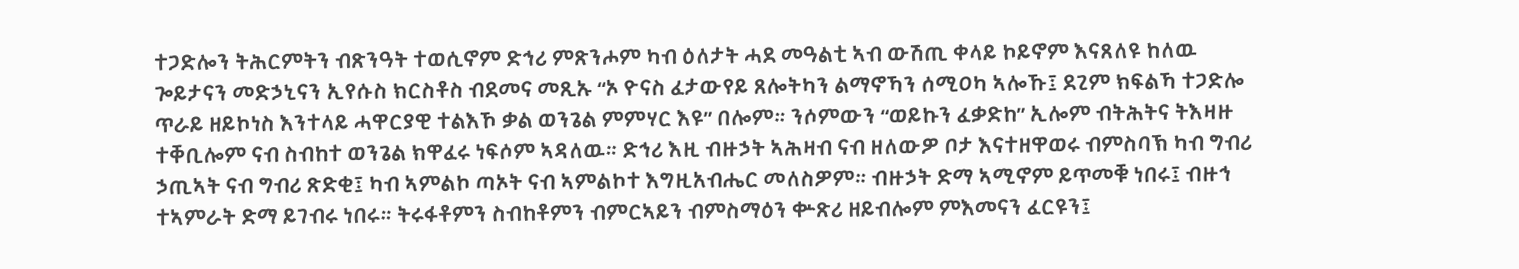ተጋድሎን ትሕርምትን ብጽንዓት ተወሲኖም ድኅሪ ምጽንሖም ካብ ዕለታት ሓደ መዓልቲ ኣብ ውሽጢ ቀላይ ኮይኖም እናጸለዩ ከለዉ ጐይታናን መድኃኒናን ኢየሱስ ክርስቶስ ብደመና መጺኡ “ኦ ዮናስ ፈታውየይ ጸሎትካን ልማኖኻን ሰሚዐካ ኣሎኹ፤ ደጊም ክፍልኻ ተጋድሎ ጥራይ ዘይኮነስ እንተላይ ሓዋርያዊ ተልእኾ ቃል ወንጌል ምምሃር እዩ” በሎም። ንሶምውን “ወይኩን ፈቃድከ” ኢሎም ብትሕትና ትእዛዙ ተቐቢሎም ናብ ስብከተ ወንጌል ክዋፈሩ ነፍሶም ኣዳለዉ። ድኅሪ እዚ ብዙኃት ኣሕዛብ ናብ ዘለውዎ ቦታ እናተዘዋወሩ ብምስባኽ ካብ ግብሪ ኃጢኣት ናብ ግብሪ ጽድቂ፤ ካብ ኣምልኮ ጣኦት ናብ ኣምልኮተ እግዚአብሔር መለስዎም። ብዙኃት ድማ ኣሚኖም ይጥመቑ ነበሩ፤ ብዙኅ ተኣምራት ድማ ይገብሩ ነበሩ። ትሩፋቶምን ስብከቶምን ብምርኣይን ብምስማዕን ቍጽሪ ዘይብሎም ምእመናን ፈርዩን፤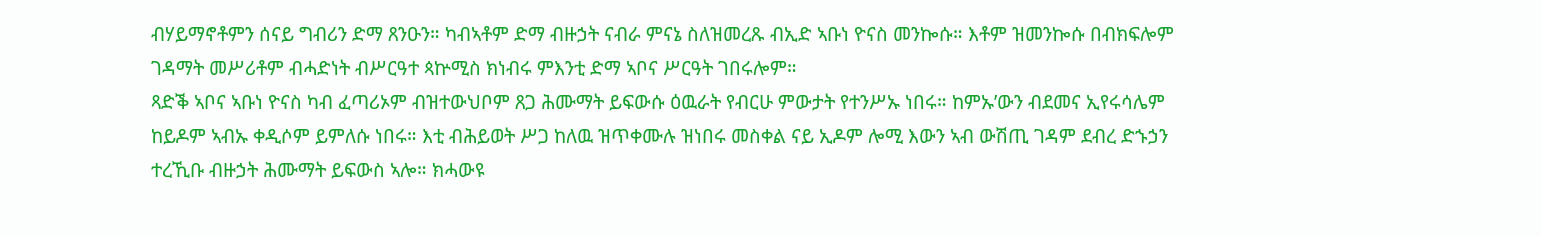ብሃይማኖቶምን ሰናይ ግብሪን ድማ ጸንዑን። ካብኣቶም ድማ ብዙኃት ናብራ ምናኔ ስለዝመረጹ ብኢድ ኣቡነ ዮናስ መንኰሱ። እቶም ዝመንኰሱ በብክፍሎም ገዳማት መሥሪቶም ብሓድነት ብሥርዓተ ጳኵሚስ ክነብሩ ምእንቲ ድማ ኣቦና ሥርዓት ገበሩሎም።
ጻድቕ ኣቦና ኣቡነ ዮናስ ካብ ፈጣሪኦም ብዝተውህቦም ጸጋ ሕሙማት ይፍውሱ ዕዉራት የብርሁ ምውታት የተንሥኡ ነበሩ። ከምኡ’ውን ብደመና ኢየሩሳሌም ከይዶም ኣብኡ ቀዲሶም ይምለሱ ነበሩ። እቲ ብሕይወት ሥጋ ከለዉ ዝጥቀሙሉ ዝነበሩ መስቀል ናይ ኢዶም ሎሚ እውን ኣብ ውሽጢ ገዳም ደብረ ድኁኃን ተረኺቡ ብዙኃት ሕሙማት ይፍውስ ኣሎ። ክሓውዩ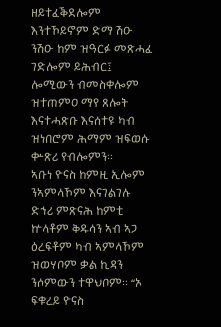ዘይተፈቕደሎም እንተኾይኖም ድማ ሽዑ ንሽዑ ከም ዝዓርፉ መጽሓፈ ገድሎም ይሕብር፤ ሎሚውን ብመስቀሎም ዝተጠምዐ ማየ ጸሎት እናተሓጽቡ እናሰተዩ ካብ ዝነበሮም ሕማም ዝፍወሱ ቍጽሪ የብሎምን።
ኣቡነ ዮናስ ከምዚ ኢሎም ንኣምላኾም እናገልገሉ ድኅሪ ምጽናሕ ከምቲ ኵላቶም ቅዱሳን ኣብ ኣጋ ዕረፍቶም ካብ ኣምላኾም ዝወሃቦም ቃል ኪዳን ንሶምውን ተዋህቦም። “ኦ ፍቁረይ ዮናስ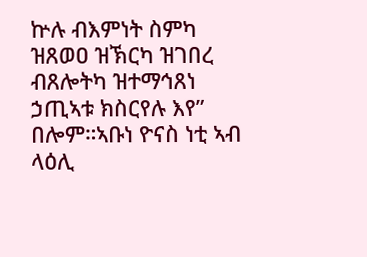ኵሉ ብእምነት ስምካ ዝጸወዐ ዝኽርካ ዝገበረ ብጸሎትካ ዝተማኅጸነ ኃጢኣቱ ክስርየሉ እየ”  በሎም።ኣቡነ ዮናስ ነቲ ኣብ ላዕሊ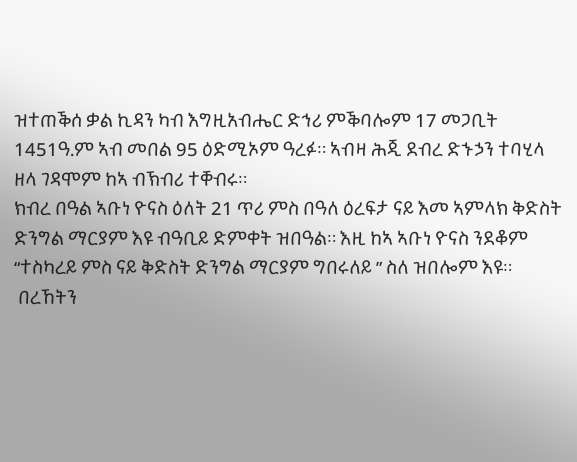ዝተጠቕሰ ቃል ኪዳን ካብ እግዚአብሔር ድኅሪ ምቕባሎም 17 መጋቢት 1451ዓ.ም ኣብ መበል 95 ዕድሚኦም ዓረፉ። ኣብዛ ሕጂ ደብረ ድኁኃን ተባሂላ ዘላ ገዳሞም ከኣ ብኽብሪ ተቐብሩ።
ክብረ በዓል ኣቡነ ዮናስ ዕለት 21 ጥሪ ምስ በዓለ ዕረፍታ ናይ እመ ኣምላክ ቅድስት ድንግል ማርያም እዩ ብዓቢይ ድምቀት ዝበዓል። እዚ ከኣ ኣቡነ ዮናስ ንደቆም “ተስካረይ ምስ ናይ ቅድስት ድንግል ማርያም ግበሩለይ ” ስለ ዝበሎም እዩ።
 በረኸትን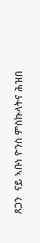ጸጋን  ናይ ኣቡነ ዮንስ ምስኩላትና ሕዝበ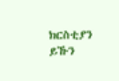ክርስቲያን ይኹን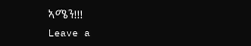ኣሜን!!!
Leave a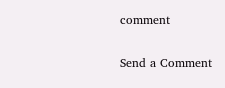comment

Send a Comment